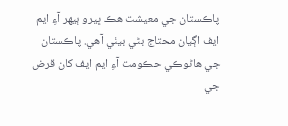پاڪستان جي معيشت هڪ ڀيرو ٻيهر آءِ ايم ايف اڳيان محتاج بڻي بيٺي آهي. پاڪستان جي هاڻوڪي حڪومت آءِ ايم ايف کان قرض جي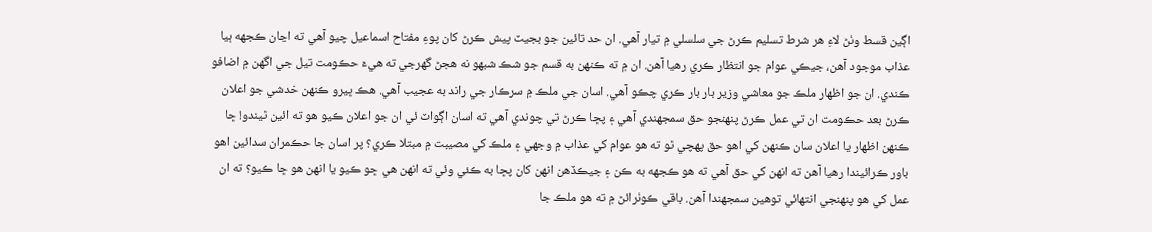اڳين قسط وٺڻ لاءِ هر شرط تسليم ڪرڻ جي سلسلي ۾ تيار آهي. ان حد تائين جو بجيٽ پيش ڪرڻ کان پوءِ مفتاح اسماعيل چيو آهي ته اڃان ڪجهه ٻيا عذاب موجود آهن، جيڪي عوام جو انتظار ڪري رهيا آهن. ان ۾ ته ڪنهن به قسم جو شڪ شبهو نه هجڻ گهرجي ته هيءَ حڪومت تيل جي اگهن ۾ اضافو ڪندي. ان جو اظهار ملڪ جو معاشي وزير بار بار ڪري چڪو آهي. اسان جي ملڪ ۾ سرڪار جي راند به عجيب آهي. هڪ ڀيرو ڪنهن خدشي جو اعلان ڪرڻ بعد حڪومت ان تي عمل ڪرڻ پنهنجو حق سمجهندي آهي ۽ پڇا ڪرڻ تي چوندي آهي ته اسان اڳواٽ ئي ان جو اعلان ڪيو هو ته ائين ٿيندو! ڇا ڪنهن اظهار يا اعلان سان ڪنهن کي اهو حق پهچي ٿو ته هو عوام کي عذاب ۾ وجهي ۽ ملڪ کي مصيبت ۾ مبتلا ڪري؟ پر اسان جا حڪمران سدائين اهو باور ڪرائيندا رهيا آهن ته انهن کي حق آهي ته هو ڪجهه به ڪن ۽ جيڪڏهن انهن کان پڇا به ڪئي وئي ته انهن هي ڇو ڪيو يا انهن هو ڇا ڪيو؟ ته ان عمل کي هو پنهنجي انتهائي توهين سمجهندا آهن. باقي ڪوٺرائڻ ۾ ته هو ملڪ جا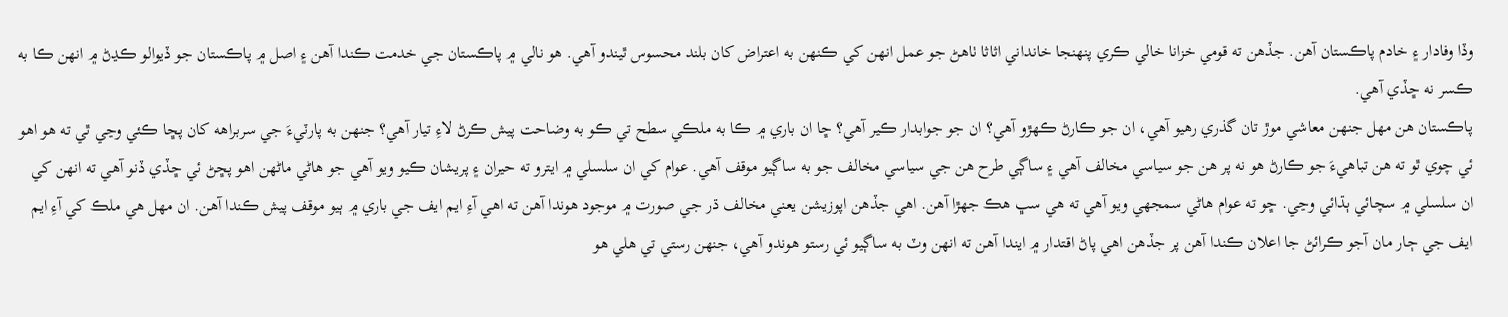وڏا وفادار ۽ خادم پاڪستان آهن. جڏهن ته قومي خزانا خالي ڪري پنهنجا خانداني اثاثا ٺاهڻ جو عمل انهن کي ڪنهن به اعتراض کان بلند محسوس ٿيندو آهي. هو نالي ۾ پاڪستان جي خدمت ڪندا آهن ۽ اصل ۾ پاڪستان جو ڏيوالو ڪڍڻ ۾ انهن ڪا به ڪسر نه ڇڏي آهي.
پاڪستان هن مهل جنهن معاشي موڙ تان گذري رهيو آهي، ان جو ڪارڻ ڪهڙو آهي؟ ان جو جوابدار ڪير آهي؟ ڇا ان باري ۾ ڪا به ملڪي سطح تي ڪو به وضاحت پيش ڪرڻ لاءِ تيار آهي؟ جنهن به پارٽيءَ جي سربراهه کان پڇا ڪئي وڃي ٿي ته هو اهو ئي چوي ٿو ته هن تباهيءَ جو ڪارڻ هو نه پر هن جو سياسي مخالف آهي ۽ ساڳي طرح هن جي سياسي مخالف جو به ساڳيو موقف آهي. عوام کي ان سلسلي ۾ ايترو ته حيران ۽ پريشان ڪيو ويو آهي جو هاڻي ماڻهن اهو پڇڻ ئي ڇڏي ڏنو آهي ته انهن کي ان سلسلي ۾ سچائي ٻڌائي وڃي. ڇو ته عوام هاڻي سمجهي ويو آهي ته هي سڀ هڪ جهڙا آهن. اهي جڏهن اپوزيشن يعني مخالف ڌر جي صورت ۾ موجود هوندا آهن ته اهي آءِ ايم ايف جي باري ۾ ٻيو موقف پيش ڪندا آهن. ان مهل هي ملڪ کي آءِ ايم ايف جي ڄار مان آجو ڪرائڻ جا اعلان ڪندا آهن پر جڏهن اهي پاڻ اقتدار ۾ ايندا آهن ته انهن وٽ به ساڳيو ئي رستو هوندو آهي، جنهن رستي تي هلي هو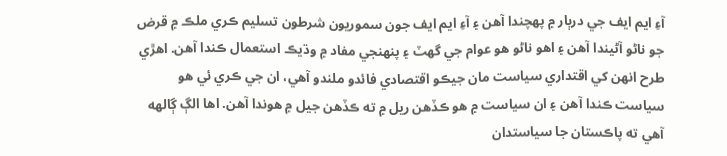آءِ ايم ايف جي درٻار ۾ پهچندا آهن ۽ آءِ ايم ايف جون سموريون شرطون تسليم ڪري ملڪ ۾ قرض جو ناڻو آڻيندا آهن ۽ اهو ناڻو هو عوام جي گهٽ ۽ پنهنجي مفاد ۾ وڌيڪ استعمال ڪندا آهن. اهڙي طرح انهن کي اقتداري سياست مان جيڪو اقتصادي فائدو ملندو آهي، ان جي ڪري ئي هو سياست ڪندا آهن ۽ ان سياست ۾ هو ڪڏهن ريل ۾ ته ڪڏهن جيل ۾ هوندا آهن. اها الڳ ڳالهه آهي ته پاڪستان جا سياستدان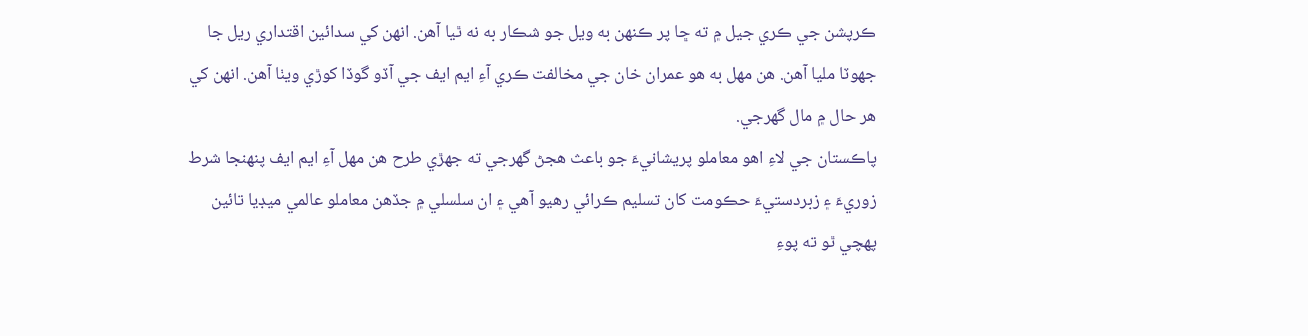ڪرپشن جي ڪري جيل ۾ ته ڇا پر ڪنهن به ويل جو شڪار به نه ٿيا آهن. انهن کي سدائين اقتداري ريل جا جهوٽا مليا آهن. هن مهل به هو عمران خان جي مخالفت ڪري آءِ ايم ايف جي آڏو گوڏا کوڙي ويٺا آهن. انهن کي هر حال ۾ مال گهرجي.
پاڪستان جي لاءِ اهو معاملو پريشانيءَ جو باعث هجڻ گهرجي ته جهڙي طرح هن مهل آءِ ايم ايف پنهنجا شرط زوريءَ ۽ زبردستيءَ حڪومت کان تسليم ڪرائي رهيو آهي ۽ ان سلسلي ۾ جڏهن معاملو عالمي ميڊيا تائين پهچي ٿو ته پوءِ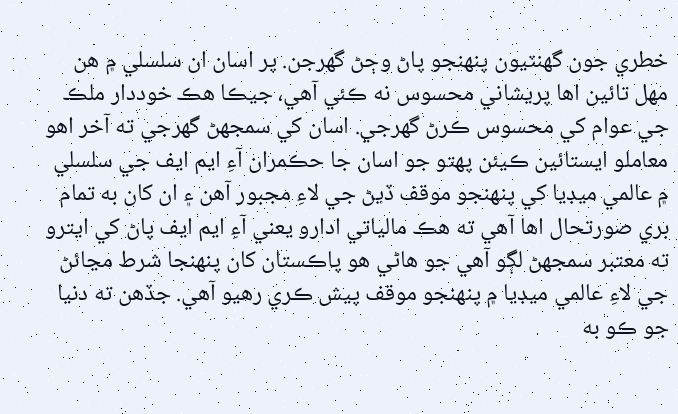خطري جون گهنٽيون پنهنجو پاڻ وڄڻ گهرجن. پر اسان ان سلسلي ۾ هن مهل تائين اها پريشاني محسوس نه ڪئي آهي، جيڪا هڪ خوددار ملڪ جي عوام کي محسوس ڪرڻ گهرجي. اسان کي سمجهڻ گهرجي ته آخر اهو معاملو ايستائين ڪيئن پهتو جو اسان جا حڪمران آءِ ايم ايف جي سلسلي ۾ عالمي ميڊيا کي پنهنجو موقف ڏيڻ جي لاءِ مجبور آهن ۽ ان کان به تمام بري صورتحال اها آهي ته هڪ مالياتي ادارو يعني آءِ ايم ايف پاڻ کي ايترو ته معتبر سمجهڻ لڳو آهي جو هاڻي هو پاڪستان کان پنهنجا شرط مڃائڻ جي لاءِ عالمي ميڊيا ۾ پنهنجو موقف پيش ڪري رهيو آهي. جڏهن ته دنيا جو ڪو به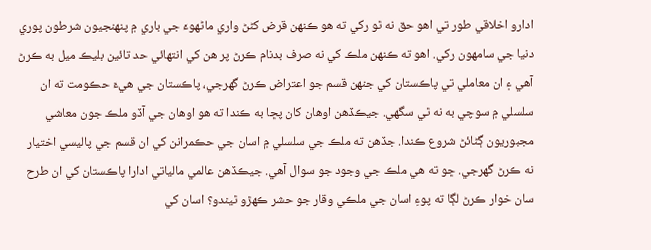ادارو اخلاقي طور تي اهو حق نه ٿو رکي ته هو ڪنهن قرض کڻڻ واري ماڻهوءَ جي باري ۾ پنهنجيون شرطون پوري دنيا جي سامهون رکي. اهو ته ڪنهن ملڪ کي نه صرف بدنام ڪرڻ پر هن کي انتهائي حد تائين بليڪ ميل به ڪرڻ آهي ۽ ان معاملي تي پاڪستان کي جنهن قسم جو اعتراض ڪرڻ گهرجي، پاڪستان جي هيءَ حڪومت ته ان سلسلي ۾ سوچي به نه ٿي سگهي. جيڪڏهن اوهان کان پڇا به ڪندا ته هو اوهان جي آڏو ملڪ جون معاشي مجبوريون ڳڻائڻ شروع ڪندا. جڏهن ته ملڪ جي سلسلي ۾ اسان جي حڪمرانن کي ان قسم جي پاليسي اختيار نه ڪرڻ گهرجي. ڇو ته هي ملڪ جي وجود جو سوال آهي. جيڪڏهن عالمي مالياتي ادارا پاڪستان کي ان طرح سان خوار ڪرڻ لڳا ته پوءِ اسان جي ملڪي وقار جو حشر ڪهڙو ٿيندو؟ اسان کي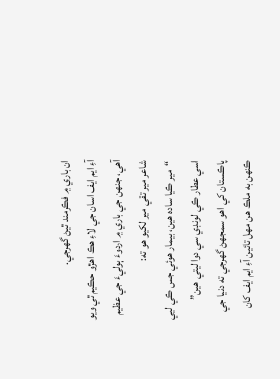ان باري ۾ فڪرمند ٿيڻ گهرجي.
آءِ ايم ايف اسان جي لاءِ هڪ اهڙو حڪيم ٿي ويو آهي، جنهن جي باري ۾ اردوءَ ٻوليءَ جي عظيم شاعر مير تقي مير لکيو هو ته:
“مير ڪيا ساده هين، بيمار هوئي جس ڪي ليي
اسي عطار ڪي لونڊي سي دوا ليتي هين”
پاڪستان کي اهو سمجهڻ گهرجي ته دنيا جي ڪنهن به ملڪ هن مهل تائين آءِ ايم ايف کان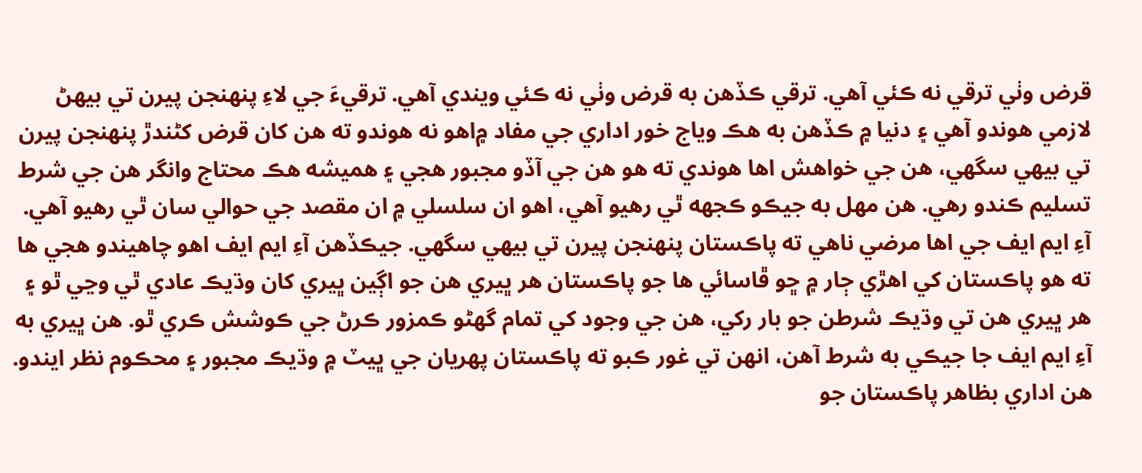قرض وٺي ترقي نه ڪئي آهي. ترقي ڪڏهن به قرض وٺي نه ڪئي ويندي آهي. ترقيءَ جي لاءِ پنهنجن پيرن تي بيهڻ لازمي هوندو آهي ۽ دنيا ۾ ڪڏهن به هڪ وياج خور اداري جي مفاد ۾اهو نه هوندو ته هن کان قرض کڻندڙ پنهنجن پيرن تي بيهي سگهي، هن جي خواهش اها هوندي ته هو هن جي آڏو مجبور هجي ۽ هميشه هڪ محتاج وانگر هن جي شرط تسليم ڪندو رهي. هن مهل به جيڪو ڪجهه ٿي رهيو آهي، اهو ان سلسلي ۾ ان مقصد جي حوالي سان ٿي رهيو آهي. آءِ ايم ايف جي اها مرضي ناهي ته پاڪستان پنهنجن پيرن تي بيهي سگهي. جيڪڏهن آءِ ايم ايف اهو چاهيندو هجي ها ته هو پاڪستان کي اهڙي ڄار ۾ ڇو ڦاسائي ها جو پاڪستان هر ڀيري هن جو اڳين ڀيري کان وڌيڪ عادي ٿي وڃي ٿو ۽ هر ڀيري هن تي وڌيڪ شرطن جو بار رکي، هن جي وجود کي تمام گهڻو ڪمزور ڪرڻ جي ڪوشش ڪري ٿو. هن ڀيري به آءِ ايم ايف جا جيڪي به شرط آهن، انهن تي غور ڪبو ته پاڪستان پهريان جي ڀيٽ ۾ وڌيڪ مجبور ۽ محڪوم نظر ايندو. هن اداري بظاهر پاڪستان جو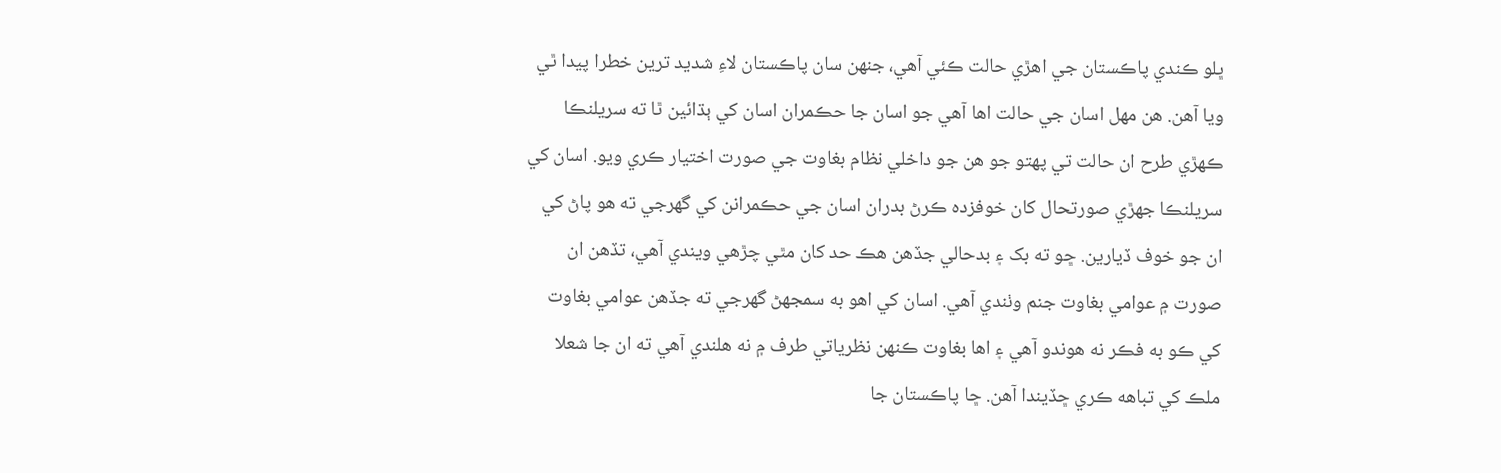ڀلو ڪندي پاڪستان جي اهڙي حالت ڪئي آهي، جنهن سان پاڪستان لاءِ شديد ترين خطرا پيدا ٿي ويا آهن. هن مهل اسان جي حالت اها آهي جو اسان جا حڪمران اسان کي ٻڌائين ٿا ته سريلنڪا ڪهڙي طرح ان حالت تي پهتو جو هن جو داخلي نظام بغاوت جي صورت اختيار ڪري ويو. اسان کي سريلنڪا جهڙي صورتحال کان خوفزده ڪرڻ بدران اسان جي حڪمرانن کي گهرجي ته هو پاڻ کي ان جو خوف ڏيارين. ڇو ته بک ۽ بدحالي جڏهن هڪ حد کان مٿي چڙهي ويندي آهي، تڏهن ان صورت ۾ عوامي بغاوت جنم وٺندي آهي. اسان کي اهو به سمجهڻ گهرجي ته جڏهن عوامي بغاوت کي ڪو به فڪر نه هوندو آهي ۽ اها بغاوت ڪنهن نظرياتي طرف ۾ نه هلندي آهي ته ان جا شعلا ملڪ کي تباهه ڪري ڇڏيندا آهن. ڇا پاڪستان جا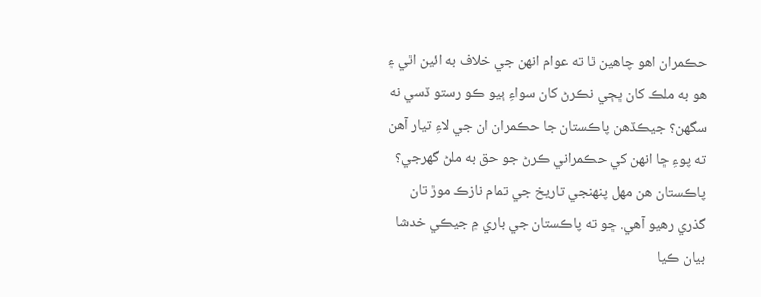حڪمران اهو چاهين ٿا ته عوام انهن جي خلاف به ائين اٿي ۽ هو به ملڪ کان ڀڄي نڪرڻ کان سواءِ ٻيو ڪو رستو ڏسي نه سگهن؟ جيڪڏهن پاڪستان جا حڪمران ان جي لاءِ تيار آهن ته پوءِ ڇا انهن کي حڪمراني ڪرڻ جو حق به ملڻ گهرجي؟
پاڪستان هن مهل پنهنجي تاريخ جي تمام نازڪ موڙ تان گذري رهيو آهي. ڇو ته پاڪستان جي باري ۾ جيڪي خدشا بيان ڪيا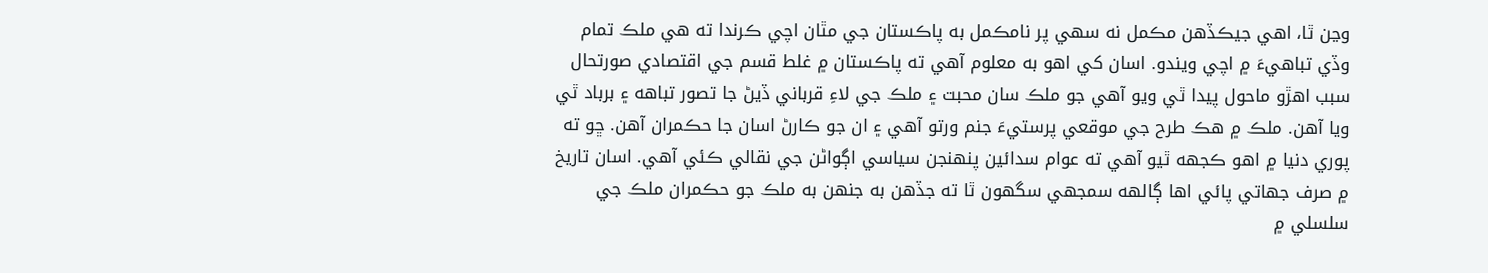وڃن ٿا، اهي جيڪڏهن مڪمل نه سهي پر نامڪمل به پاڪستان جي مٿان اچي ڪرندا ته هي ملڪ تمام وڏي تباهيءَ ۾ اچي ويندو. اسان کي اهو به معلوم آهي ته پاڪستان ۾ غلط قسم جي اقتصادي صورتحال سبب اهڙو ماحول پيدا ٿي ويو آهي جو ملڪ سان محبت ۽ ملڪ جي لاءِ قرباني ڏيڻ جا تصور تباهه ۽ برباد ٿي ويا آهن. ملڪ ۾ هڪ طرح جي موقعي پرستيءَ جنم ورتو آهي ۽ ان جو ڪارڻ اسان جا حڪمران آهن. ڇو ته پوري دنيا ۾ اهو ڪجهه ٿيو آهي ته عوام سدائين پنهنجن سياسي اڳواڻن جي نقالي ڪئي آهي. اسان تاريخ ۾ صرف جهاتي پائي اها ڳالهه سمجهي سگهون ٿا ته جڏهن به جنهن به ملڪ جو حڪمران ملڪ جي سلسلي ۾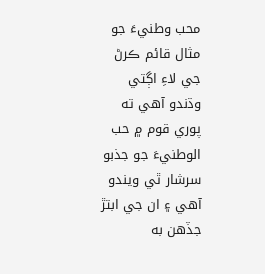محب وطنيءَ جو مثال قائم ڪرڻ جي لاءِ اڳتي وڌندو آهي ته پوري قوم ۾ حب الوطنيءَ جو جذبو سرشار ٿي ويندو آهي ۽ ان جي ابتڙ جڏهن به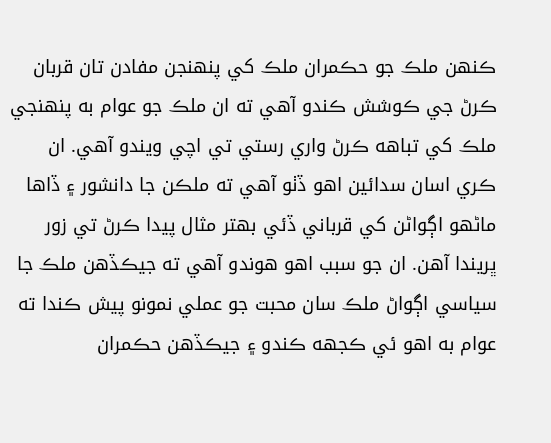ڪنهن ملڪ جو حڪمران ملڪ کي پنهنجن مفادن تان قربان ڪرڻ جي ڪوشش ڪندو آهي ته ان ملڪ جو عوام به پنهنجي ملڪ کي تباهه ڪرڻ واري رستي تي اچي ويندو آهي. ان ڪري اسان سدائين اهو ڏٺو آهي ته ملڪن جا دانشور ۽ ڏاها ماڻهو اڳواڻن کي قرباني ڏئي بهتر مثال پيدا ڪرڻ تي زور ڀريندا آهن. ان جو سبب اهو هوندو آهي ته جيڪڏهن ملڪ جا سياسي اڳواڻ ملڪ سان محبت جو عملي نمونو پيش ڪندا ته عوام به اهو ئي ڪجهه ڪندو ۽ جيڪڏهن حڪمران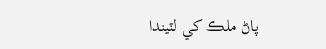پاڻ ملڪ کي لٽيندا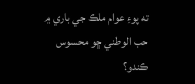ته پوءِ عوام ملڪ جي باري ۾ حب الوطني ڇو محسوس ڪندو؟